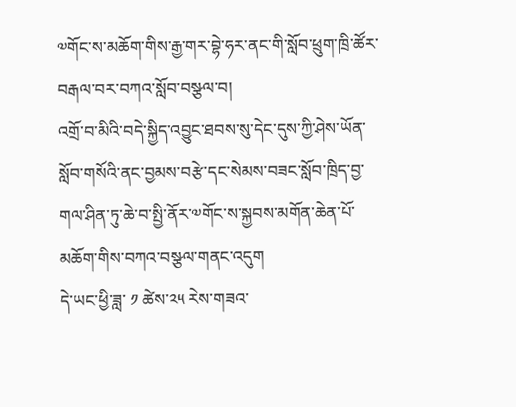༧གོང་ས་མཆོག་གིས་རྒྱ་གར་བྷེ་ཧར་ནང་གི་སློབ་ཕྲུག་ཁྲི་ཚོར་བརྒལ་བར་བཀའ་སློབ་བསྩལ་བ།
འགྲོ་བ་མིའི་བདེ་སྐྱིད་འབྱུང་ཐབས་སུ་དེང་དུས་ཀྱི་ཤེས་ཡོན་སློབ་གསོའི་ནང་བྱམས་བརྩེ་དང་སེམས་བཟང་སློབ་ཁྲིད་བྱ་གལ་ཤིན་ཏུ་ཆེ་བ་སྤྱི་ནོར་༧གོང་ས་སྐྱབས་མགོན་ཆེན་པོ་མཆོག་གིས་བཀའ་བསྩལ་གནང་འདུག
དེ་ཡང་ཕྱི་ཟླ་ ༡ ཚེས་༢༥ རེས་གཟའ་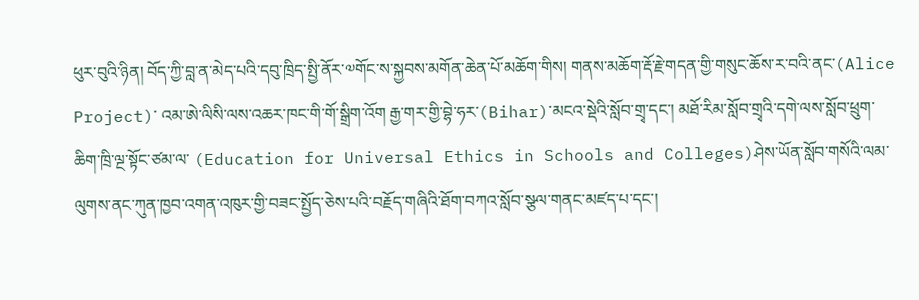ཕུར་བུའི་ཉིན། བོད་ཀྱི་བླ་ན་མེད་པའི་དབུ་ཁྲིད་སྤྱི་ནོར་༧གོང་ས་སྐྱབས་མགོན་ཆེན་པོ་མཆོག་གིས། གནས་མཆོག་རྡོ་རྗེ་གདན་གྱི་གསུང་ཆོས་ར་བའི་ནང་(Alice Project)་ འམ་ཨེ་ལིསི་ལས་འཆར་ཁང་གི་གོ་སྒྲིག་འོག རྒྱ་གར་གྱི་བྷེ་ཧར་(Bihar)་མངའ་སྡེའི་སློབ་གྲྭ་དང་། མཐོ་རིམ་སློབ་གྲྭའི་དགེ་ལས་སློབ་ཕྲུག་ཆིག་ཁྲི་ལྔ་སྟོང་ཙམ་ལ་ (Education for Universal Ethics in Schools and Colleges)ཤེས་ཡོན་སློབ་གསོའི་ལམ་ལུགས་ནང་ཀུན་ཁྱབ་འགན་འཁུར་གྱི་བཟང་སྤྱོད་ཅེས་པའི་བརྗོད་གཞིའི་ཐོག་བཀའ་སློབ་སྩལ་གནང་མཛད་པ་དང་།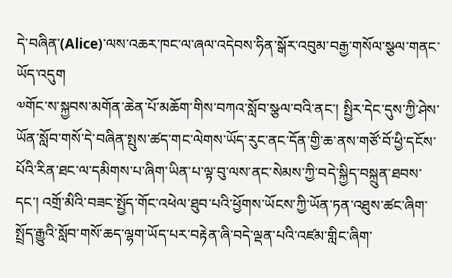དེ་བཞིན་(Alice)་ལས་འཆར་ཁང་ལ་ཞལ་འདེབས་ཧིན་སྒོར་འབུམ་བརྒྱ་གསོལ་སྩལ་གནང་ཡོད་འདུག
༧གོང་ས་སྐྱབས་མགོན་ཆེན་པོ་མཆོག་གིས་བཀའ་སློབ་སྩལ་བའི་ནང་། སྤྱིར་དེང་དུས་ཀྱི་ཤེས་ཡོན་སློབ་གསོ་དེ་བཞིན་སྤུས་ཚད་གང་ལེགས་ཡོད་རུང་ནང་དོན་གྱི་ཆ་ནས་གཙོ་བོ་ཕྱི་དངོས་པོའི་རིན་ཐང་ལ་དམིགས་པ་ཞིག་ཡིན་པ་ལྟ་བུ་ལས་ནང་སེམས་ཀྱི་བདེ་སྐྱིད་བསྐྲུན་ཐབས་དང་། འགྲོ་མིའི་བཟང་སྤྱོད་གོང་འཕེལ་ཐུབ་པའི་ཕྱོགས་ཡོངས་ཀྱི་ཡོན་ཏན་འཐུས་ཚང་ཞིག་སྤྲོད་རྒྱུའི་སློབ་གསོ་ཆད་ལྷག་ཡོད་པར་བརྟེན་ཞི་བདེ་ལྡན་པའི་འཛམ་གླིང་ཞིག་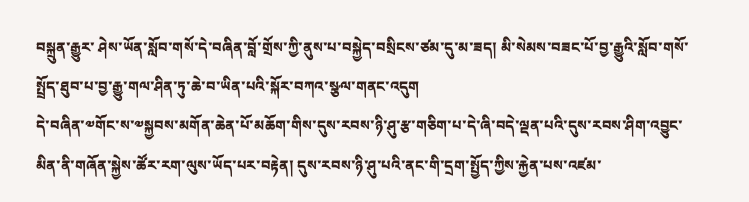བསྐྲུན་རྒྱུར་ ཤེས་ཡོན་སློབ་གསོ་དེ་བཞིན་བློ་གྲོས་ཀྱི་ནུས་པ་བསྐྱེད་བསྲིངས་ཙམ་དུ་མ་ཟད། མི་སེམས་བཟང་པོ་བྱ་རྒྱུའི་སློབ་གསོ་སྤྲོད་ཐུབ་པ་བྱ་རྒྱུ་གལ་ཤིན་ཏུ་ཆེ་བ་ཡིན་པའི་སྐོར་བཀའ་སྩལ་གནང་འདུག
དེ་བཞིན་༧གོང་ས་༧སྐྱབས་མགོན་ཆེན་པོ་མཆོག་གིས་དུས་རབས་ཉི་ཤུ་རྩ་གཅིག་པ་དེ་ཞི་བདེ་ལྡན་པའི་དུས་རབས་ཤིག་འབྱུང་མིན་ནི་གཞོན་སྐྱེས་ཚོར་རག་ལུས་ཡོད་པར་བརྟེན། དུས་རབས་ཉི་ཤུ་པའི་ནང་གི་དྲག་སྤྱོད་ཀྱིས་རྐྱེན་པས་འཛམ་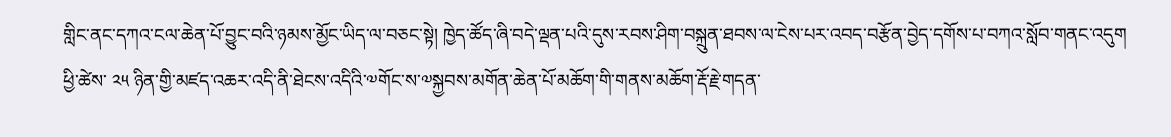གླིང་ནང་དཀའ་ངལ་ཆེན་པོ་བྱུང་བའི་ཉམས་མྱོང་ཡིད་ལ་བཅང་སྟེ། ཁྱེད་ཚོད་ཞི་བདེ་ལྡན་པའི་དུས་རབས་ཤིག་བསྐྲུན་ཐབས་ལ་ངེས་པར་འབད་བརྩོན་བྱེད་དགོས་པ་བཀའ་སློབ་གནང་འདུག
ཕྱི་ཚེས་ ༢༥ ཉིན་གྱི་མཛད་འཆར་འདི་ནི་ཐེངས་འདིའི་༧གོང་ས་༧སྐྱབས་མགོན་ཆེན་པོ་མཆོག་གི་གནས་མཆོག་རྡོ་རྗེ་གདན་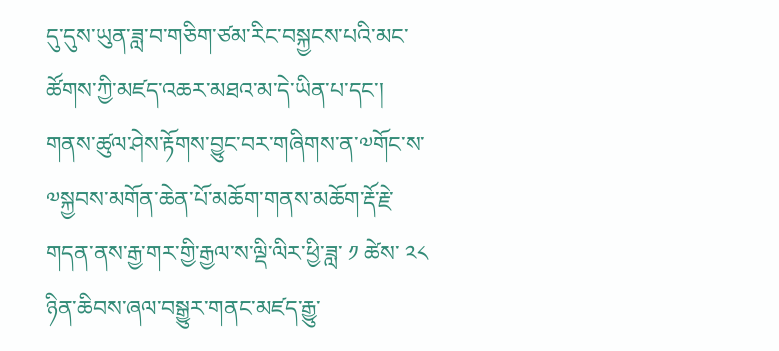དུ་དུས་ཡུན་ཟླ་བ་གཅིག་ཙམ་རིང་བསྐྱངས་པའི་མང་ཚོགས་ཀྱི་མཛད་འཆར་མཐའ་མ་དེ་ཡིན་པ་དང་། གནས་ཚུལ་ཤེས་རྟོགས་བྱུང་བར་གཞིགས་ན་༧གོང་ས་༧སྐྱབས་མགོན་ཆེན་པོ་མཆོག་གནས་མཆོག་རྡོ་རྗེ་གདན་ནས་རྒྱ་གར་གྱི་རྒྱལ་ས་ལྡི་ལིར་ཕྱི་ཟླ་ ༡ ཚེས་ ༢༨ ཉིན་ཆིབས་ཞལ་བསྒྱུར་གནང་མཛད་རྒྱུ་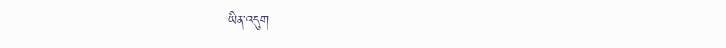ཡིན་འདུག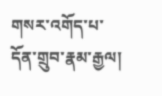གསར་འགོད་པ་དོན་གྲུབ་རྣམ་རྒྱལ།